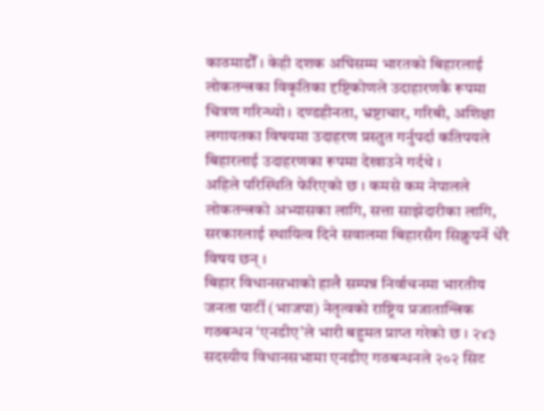काठमाडौँ । केही दशक अघिसम्म भारतको बिहारलाई लोकतन्त्रका विकृतिका दृष्टिकोणले उदाहारणकै रूपमा चित्रण गरिन्थ्यो । दण्डहीनता, भ्रष्टाचार, गरिबी, अशिक्षा लगायतका विषयमा उदाहरण प्रस्तुत गर्नुपर्दा कतिपयले बिहारलाई उदाहरणका रूपमा देखाउने गर्दथे ।
अहिले परिस्थिति फेरिएको छ । कमसे कम नेपालले लोकतन्त्रको अभ्यासका लागि, सत्ता साझेदारीका लागि, सरकारलाई स्थायित्व दिने सवालमा बिहारसँग सिक्नुपर्ने धेरै विषय छन् ।
बिहार विधानसभाको हालै सम्पन्न निर्वाचनमा भारतीय जनता पार्टी (भाजपा) नेतृत्वको राष्ट्रिय प्रजातान्त्रिक गठबन्धन ‘एनडीए’ले भारी बहुमत प्राप्त गरेको छ । २४३ सदस्यीय विधानसभामा एनडीए गठबन्धनले २०२ सिट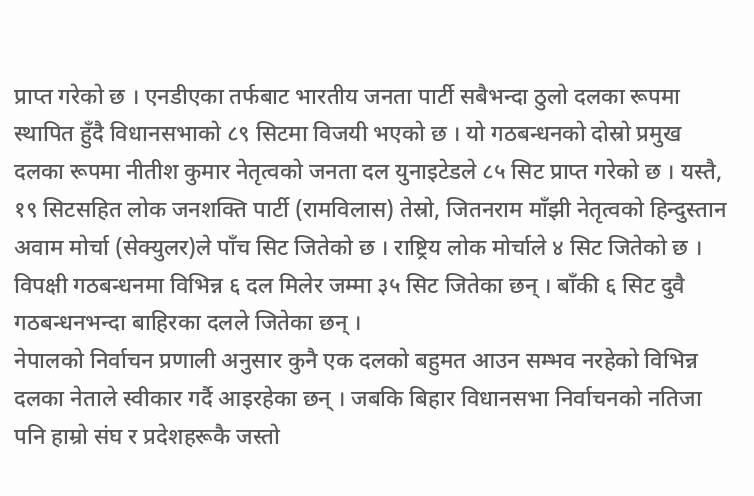प्राप्त गरेको छ । एनडीएका तर्फबाट भारतीय जनता पार्टी सबैभन्दा ठुलो दलका रूपमा स्थापित हुँदै विधानसभाको ८९ सिटमा विजयी भएको छ । यो गठबन्धनको दोस्रो प्रमुख दलका रूपमा नीतीश कुमार नेतृत्वको जनता दल युनाइटेडले ८५ सिट प्राप्त गरेको छ । यस्तै, १९ सिटसहित लोक जनशक्ति पार्टी (रामविलास) तेस्रो, जितनराम माँझी नेतृत्वको हिन्दुस्तान अवाम मोर्चा (सेक्युलर)ले पाँच सिट जितेको छ । राष्ट्रिय लोक मोर्चाले ४ सिट जितेको छ ।
विपक्षी गठबन्धनमा विभिन्न ६ दल मिलेर जम्मा ३५ सिट जितेका छन् । बाँकी ६ सिट दुवै गठबन्धनभन्दा बाहिरका दलले जितेका छन् ।
नेपालको निर्वाचन प्रणाली अनुसार कुनै एक दलको बहुमत आउन सम्भव नरहेको विभिन्न दलका नेताले स्वीकार गर्दै आइरहेका छन् । जबकि बिहार विधानसभा निर्वाचनको नतिजा पनि हाम्रो संघ र प्रदेशहरूकै जस्तो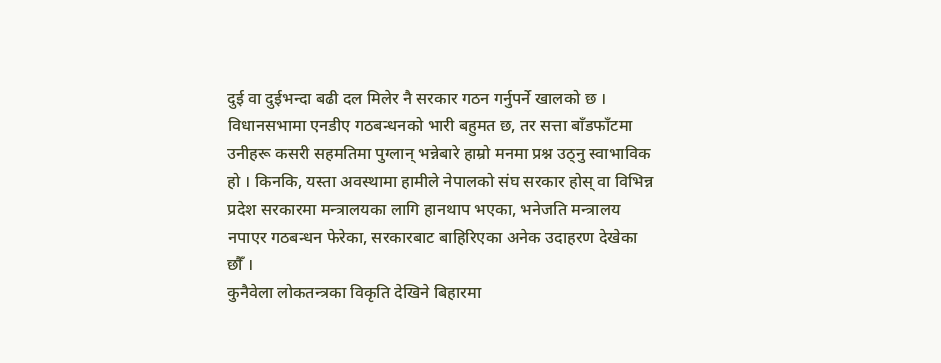दुई वा दुईभन्दा बढी दल मिलेर नै सरकार गठन गर्नुपर्ने खालको छ ।
विधानसभामा एनडीए गठबन्धनको भारी बहुमत छ, तर सत्ता बाँडफाँटमा उनीहरू कसरी सहमतिमा पुग्लान् भन्नेबारे हाम्रो मनमा प्रश्न उठ्नु स्वाभाविक हो । किनकि, यस्ता अवस्थामा हामीले नेपालको संघ सरकार होस् वा विभिन्न प्रदेश सरकारमा मन्त्रालयका लागि हानथाप भएका, भनेजति मन्त्रालय नपाएर गठबन्धन फेरेका, सरकारबाट बाहिरिएका अनेक उदाहरण देखेका छौँ ।
कुनैवेला लोकतन्त्रका विकृति देखिने बिहारमा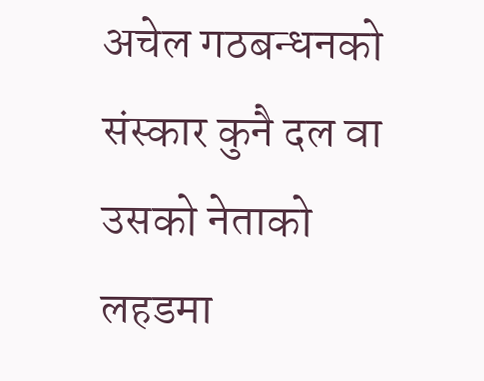अचेल गठबन्धनको संस्कार कुनै दल वा उसको नेताको लहडमा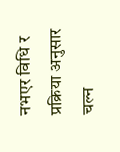नभएर विधि र प्रक्रिया अनुसार चल्न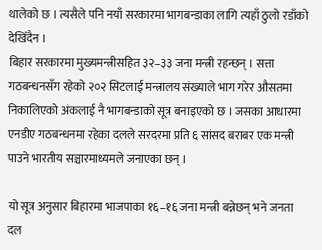थालेको छ । त्यसैले पनि नयाँ सरकारमा भागबन्डाका लागि त्यहाँ ठुलो रडाँको देखिँदैन ।
बिहार सरकारमा मुख्यमन्त्रीसहित ३२–३३ जना मन्त्री रहन्छन् । सत्ता गठबन्धनसँग रहेको २०२ सिटलाई मन्त्रालय संख्याले भाग गरेर औसतमा निकालिएको अंकलाई नै भागबन्डाको सूत्र बनाइएको छ । जसका आधारमा एनडीए गठबन्धनमा रहेका दलले सरदरमा प्रति ६ सांसद बराबर एक मन्त्री पाउने भारतीय सञ्चारमाध्यमले जनाएका छन् ।

यो सूत्र अनुसार बिहारमा भाजपाका १६–१६ जना मन्त्री बन्नेछन् भने जनता दल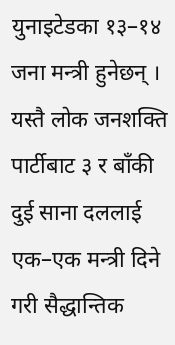युनाइटेडका १३–१४ जना मन्त्री हुनेछन् । यस्तै लोक जनशक्ति पार्टीबाट ३ र बाँकी दुई साना दललाई एक–एक मन्त्री दिने गरी सैद्धान्तिक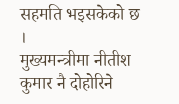सहमति भइसकेको छ ।
मुख्यमन्त्रीमा नीतीश कुमार नै दोहोरिने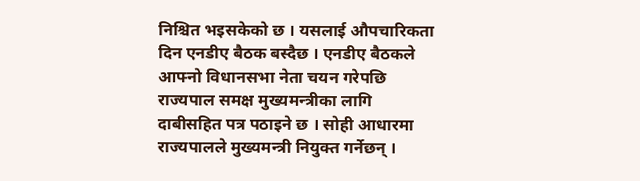निश्चित भइसकेको छ । यसलाई औपचारिकता दिन एनडीए बैठक बस्दैछ । एनडीए बैठकले आफ्नो विधानसभा नेता चयन गरेपछि राज्यपाल समक्ष मुख्यमन्त्रीका लागि दाबीसहित पत्र पठाइने छ । सोही आधारमा राज्यपालले मुख्यमन्त्री नियुक्त गर्नेछन् ।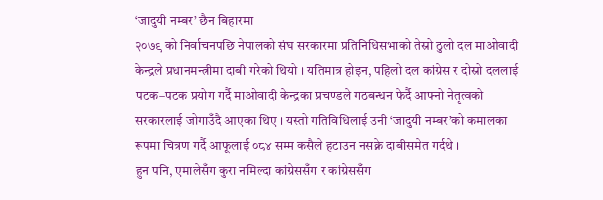‘जादुयी नम्बर’ छैन बिहारमा
२०७९ को निर्वाचनपछि नेपालको संघ सरकारमा प्रतिनिधिसभाको तेस्रो ठुलो दल माओवादी केन्द्रले प्रधानमन्त्रीमा दाबी गरेको थियो । यतिमात्र होइन, पहिलो दल कांग्रेस र दोस्रो दललाई पटक–पटक प्रयोग गर्दै माओवादी केन्द्रका प्रचण्डले गठबन्धन फेर्दै आफ्नो नेतृत्वको सरकारलाई जोगाउँदै आएका थिए । यस्तो गतिविधिलाई उनी ‘जादुयी नम्बर’को कमालका रूपमा चित्रण गर्दै आफूलाई ०८४ सम्म कसैले हटाउन नसक्ने दाबीसमेत गर्दथे ।
हुन पनि, एमालेसँग कुरा नमिल्दा कांग्रेससँग र कांग्रेससँग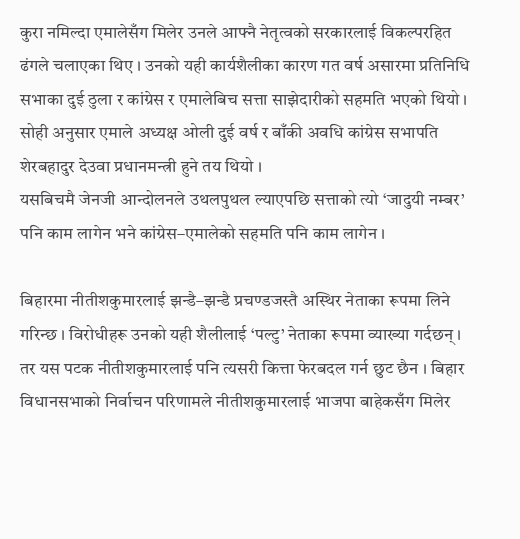कुरा नमिल्दा एमालेसँग मिलेर उनले आफ्नै नेतृत्वको सरकारलाई विकल्परहित ढंगले चलाएका थिए । उनको यही कार्यशैलीका कारण गत वर्ष असारमा प्रतिनिधि सभाका दुई ठुला र कांग्रेस र एमालेबिच सत्ता साझेदारीको सहमति भएको थियो । सोही अनुसार एमाले अध्यक्ष ओली दुई वर्ष र बाँकी अवधि कांग्रेस सभापति शेरबहादुर देउवा प्रधानमन्त्री हुने तय थियो ।
यसबिचमै जेनजी आन्दोलनले उथलपुथल ल्याएपछि सत्ताको त्यो ‘जादुयी नम्बर’ पनि काम लागेन भने कांग्रेस–एमालेको सहमति पनि काम लागेन ।

बिहारमा नीतीशकुमारलाई झन्डै–झन्डै प्रचण्डजस्तै अस्थिर नेताका रूपमा लिने गरिन्छ । विरोधीहरू उनको यही शैलीलाई ‘पल्टु’ नेताका रूपमा व्याख्या गर्दछन् । तर यस पटक नीतीशकुमारलाई पनि त्यसरी कित्ता फेरबदल गर्न छुट छैन । बिहार विधानसभाको निर्वाचन परिणामले नीतीशकुमारलाई भाजपा बाहेकसँग मिलेर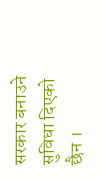सरकार बनाउने सुविधा दिएको छैन ।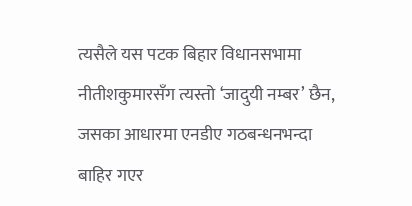त्यसैले यस पटक बिहार विधानसभामा नीतीशकुमारसँग त्यस्तो ‘जादुयी नम्बर’ छैन, जसका आधारमा एनडीए गठबन्धनभन्दा बाहिर गएर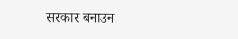सरकार बनाउन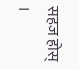सहज होस् ।